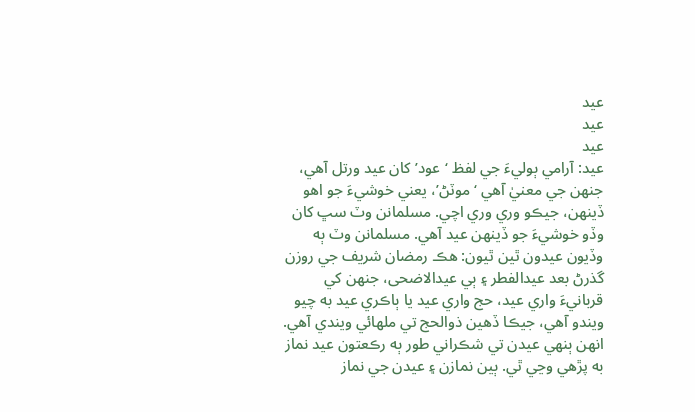عيد
عيد
عيد
عيد: آرامي ٻوليءَ جي لفظ ‘عود’ کان عيد ورتل آهي، جنهن جي معنيٰ آهي ‘موٽڻ’، يعني خوشيءَ جو اهو ڏينهن، جيڪو وري وري اچي. مسلمانن وٽ سڀ کان وڏو خوشيءَ جو ڏينهن عيد آهي. مسلمانن وٽ ٻه وڏيون عيدون ٿين ٿيون: هڪ رمضان شريف جي روزن گذرڻ بعد عيدالفطر ۽ ٻي عيدالاضحى، جنهن کي قربانيءَ واري عيد، حج واري عيد يا ٻاڪري عيد به چيو ويندو آهي، جيڪا ڏهين ذوالحج تي ملهائي ويندي آهي. انهن ٻنهي عيدن تي شڪراني طور ٻه رڪعتون عيد نماز به پڙهي وڃي ٿي. ٻين نمازن ۽ عيدن جي نماز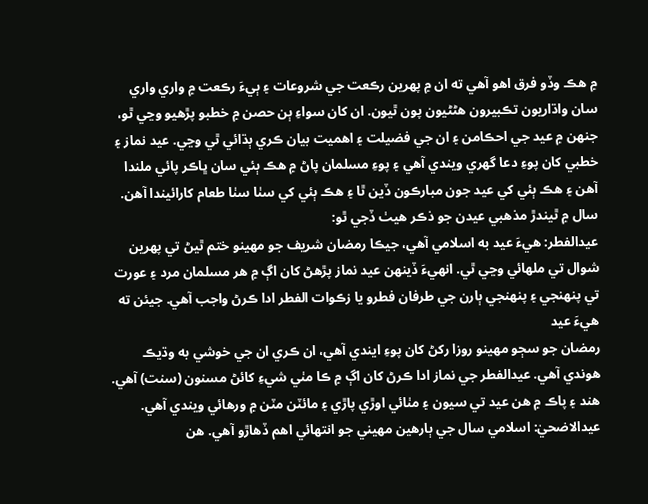۾ هڪ وڏو فرق اهو آهي ته ان ۾ پهرين رڪعت جي شروعات ۽ ٻيءَ رڪعت ۾ واري واري سان واڌاريون تڪبيرون هڻڻيون پون ٿيون. ان کان سواءِ ٻن حصن ۾ خطبو پڙهيو وڃي ٿو، جنهن ۾ عيد جي احڪامن ۽ ان جي فضيلت ۽ اهميت بيان ڪري ٻڌائي ٿي وڃي. عيد نماز ۽ خطبي کان پوءِ دعا گهري ويندي آهي ۽ پوءِ مسلمان پاڻ ۾ هڪ ٻئي سان ڀاڪر پائي ملندا آهن ۽ هڪ ٻئي کي عيد جون مبارڪون ڏين ٿا ۽ هڪ ٻئي کي سٺا سٺا طعام کارائيندا آهن.
سال ۾ ٿيندڙ مذهبي عيدن جو ذڪر هيٺ ڏجي ٿو:
عيدالفطر: هيءَ عيد به اسلامي آهي، جيڪا رمضان شريف جو مهينو ختم ٿيڻ تي پهرين شوال تي ملهائي وڃي ٿي. انهيءَ ڏينهن عيد نماز پڙهڻ کان اڳ ۾ هر مسلمان مرد ۽ عورت تي پنهنجي ۽ پنهنجي ٻارن جي طرفان فطرو يا زڪوات الفطر ادا ڪرڻ واجب آهي. جيئن ته هيءَ عيد
رمضان جو سڄو مهينو روزا رکڻ کان پوءِ ايندي آهي، ان ڪري ان جي خوشي به وڌيڪ هوندي آهي. عيدالفطر جي نماز ادا ڪرڻ کان اڳ ۾ ڪا مٺي شيءِ کائڻ مسنون (سنت) آهي. هند ۽ پاڪ ۾ هن عيد تي سيون ۽ مٺائي اوڙي پاڙي ۽ مائٽن مٽن ۾ ورهائي ويندي آهي.
عيدالاضحيٰ: اسلامي سال جي ٻارهين مهيني جو انتهائي اهم ڏهاڙو آهي. هن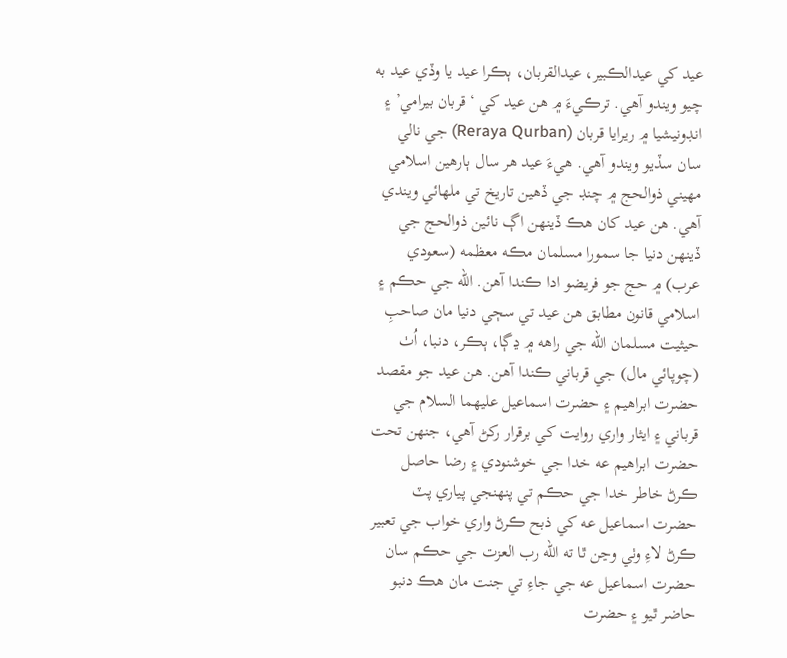عيد کي عيدالڪبير، عيدالقربان، ٻڪرا عيد يا وڏي عيد به چيو ويندو آهي. ترڪيءَ ۾ هن عيد کي ‘قربان بيرامي’ ۽ انڊونيشيا ۾ ريرايا قربان (Reraya Qurban) جي نالي سان سڏيو ويندو آهي. هيءَ عيد هر سال ٻارهين اسلامي مهيني ذوالحج ۾ چنڊ جي ڏهين تاريخ تي ملهائي ويندي آهي. هن عيد کان هڪ ڏينهن اڳ نائين ذوالحج جي ڏينهن دنيا جا سمورا مسلمان مڪه معظمه (سعودي عرب) ۾ حج جو فريضو ادا ڪندا آهن. الله جي حڪم ۽ اسلامي قانون مطابق هن عيد تي سڄي دنيا مان صاحبِ حيثيت مسلمان الله جي راهه ۾ ڍڳا، ٻڪر، دنبا، اُٺ (چوپائي مال) جي قرباني ڪندا آهن. هن عيد جو مقصد حضرت ابراهيم ۽ حضرت اسماعيل عليهما السلام جي قرباني ۽ ايثار واري روايت کي برقرار رکڻ آهي، جنهن تحت حضرت ابراهيم عه خدا جي خوشنودي ۽ رضا حاصل ڪرڻ خاطر خدا جي حڪم تي پنهنجي پياري پٽ حضرت اسماعيل عه کي ذبح ڪرڻ واري خواب جي تعبير ڪرڻ لاءِ وٺي وڃن ٿا ته الله رب العزت جي حڪم سان حضرت اسماعيل عه جي جاءِ تي جنت مان هڪ دنبو حاضر ٿيو ۽ حضرت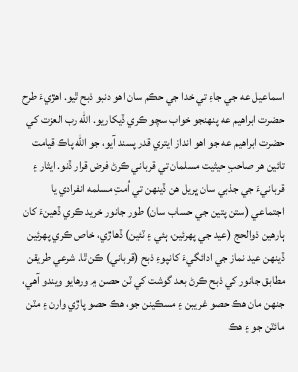اسماعيل عه جي جاءِ تي خدا جي حڪم سان اهو دنبو ذبح ٿيو. اهڙيءَ طرح حضرت ابراهيم عه پنهنجو خواب سچو ڪري ڏيکاريو. الله رب العزت کي حضرت ابراهيم عه جو اهو انداز ايتري قدر پسند آيو، جو الله پاڪ قيامت تائين هر صاحبِ حيثيت مسلمان تي قرباني ڪرڻ فرض قرار ڏنو. ايثار ۽ قربانيءَ جي جذبي سان ڀريل هن ڏينهن تي اُمتِ مسلمه انفرادي يا اجتماعي (ستن پتين جي حساب سان) طور جانور خريد ڪري ڏهينءَ کان ٻارهين ذوالحج (عيد جي پهرئين، ٻئي ۽ ٽئين) ڏهاڙي، خاص ڪري پهرئين ڏينهن عيد نماز جي ادائگيءَ کانپوءِ ذبح (قرباني) ڪن ٿا. شرعي طريقن مطابق جانور کي ذبح ڪرڻ بعد گوشت کي ٽن حصن ۾ ورهايو ويندو آهي، جنهن مان هڪ حصو غريبن ۽ مسڪينن جو، هڪ حصو پاڙي وارن ۽ مٽن مائٽن جو ۽ هڪ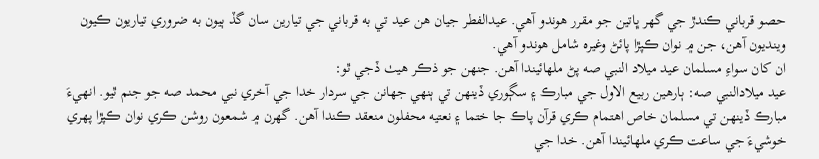حصو قرباني ڪندڙ جي گهر ڀاتين جو مقرر هوندو آهي. عيدالفطر جيان هن عيد تي به قرباني جي تيارين سان گڏ ٻيون به ضروري تياريون ڪيون وينديون آهن، جن ۾ نوان ڪپڙا پائڻ وغيره شامل هوندو آهي.
ان کان سواءِ مسلمان عيد ميلاد النبي صه پڻ ملهائيندا آهن. جنهن جو ذڪر هيٺ ڏجي ٿو:
عيد ميلادالنبي صه: ٻارهين ربيع الاول جي مبارڪ ۽ سڳوري ڏينهن تي ٻنهي جهانن جي سردار خدا جي آخري نبي محمد صه جو جنم ٿيو. انهيءَ مبارڪ ڏينهن تي مسلمان خاص اهتمام ڪري قرآن پاڪ جا ختما ۽ نعتيه محفلون منعقد ڪندا آهن. گهرن ۾ شمعون روشن ڪري نوان ڪپڙا پهري خوشيءَ جي ساعت ڪري ملهائيندا آهن. خدا جي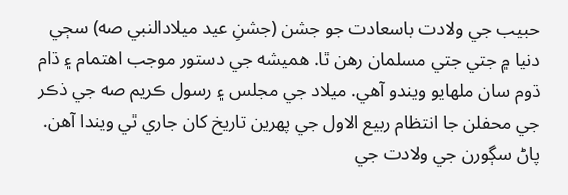حبيب جي ولادت باسعادت جو جشن (جشنِ عيد ميلادالنبي صه) سڄي دنيا ۾ جتي جتي مسلمان رهن ٿا. هميشه جي دستور موجب اهتمام ۽ ڌام ڌوم سان ملهايو ويندو آهي. ميلاد جي مجلس ۽ رسول ڪريم صه جي ذڪر جي محفلن جا انتظام ربيع الاول جي پهرين تاريخ کان جاري ٿي ويندا آهن. پاڻ سڳورن جي ولادت جي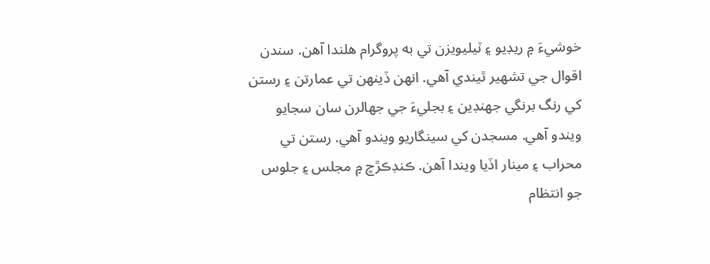خوشيءَ ۾ ريڊيو ۽ ٽيليويزن تي به پروگرام هلندا آهن. سندن اقوال جي تشهير ٿيندي آهي. انهن ڏينهن تي عمارتن ۽ رستن کي رنگ برنگي جهنڊين ۽ بجليءَ جي جهالرن سان سجايو ويندو آهي. مسجدن کي سينگاريو ويندو آهي. رستن تي محراب ۽ مينار اڏيا ويندا آهن. ڪنڊڪڙڇ ۾ مجلس ۽ جلوس جو انتظام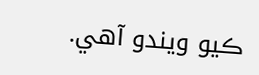ڪيو ويندو آهي.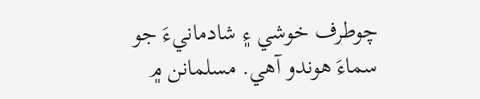چوطرف خوشي ۽ شادمانيءَ جو سماءَ هوندو آهي. مسلمانن ۾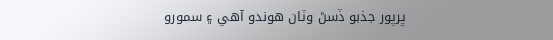ڀرپور جذبو ڏسڻ وٽان هوندو آهي ۽ سمورو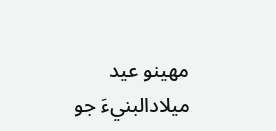مهينو عيد ميلادالبنيءَ جو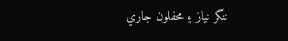ننگر نياز ۽ محفلون جاري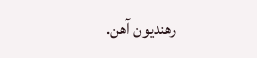رهنديون آهن.